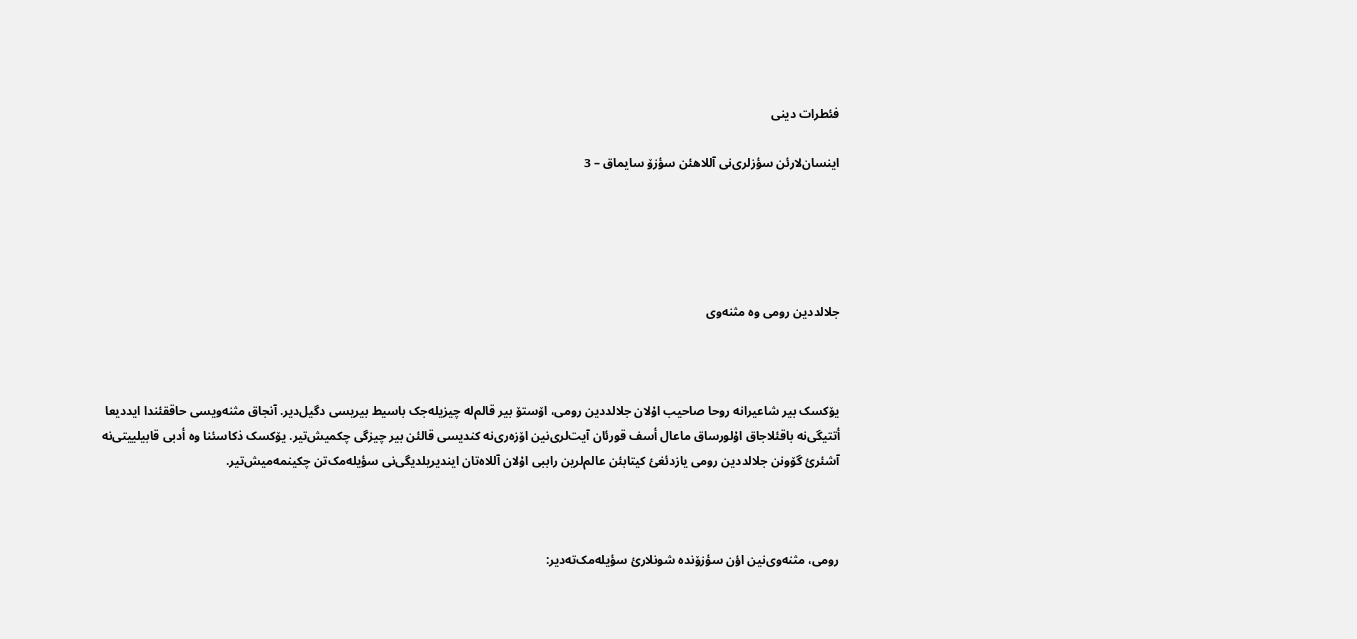فئطرات دینی

اینسان‌لارئن سؤزلری‌نی آللاهئن سؤزۆ سایماق – 3





جلالددین رومی وە مثنەوی



یۆکسک بیر شاعیرانە روحا صاحیب اۇلان جلالددین رومی، اۆستۆ بیر قالم‌لە چیزیلەجک باسیط بیریسی دگیل‌دیر. آنجاق مثنەویسی حاققئندا ایددیعا أتتیگی‌نە باقئلاجاق اۇلورساق ماعال أسف قورئان آیت‌لری‌نین اۆزەری‌نە کندیسی قالئن بیر چیزگی چکمیش‌تیر. یۆکسک ذکاسئنا وە أدبی قابیلییتی‌نە آشئرئ گۆونن جلالددین رومی یازدئغئ کیتابئن عالم‌لرین راببی اۇلان آللاەتان ایندیریلدیگی‌نی سؤیلەمک‌تن چکینمەمیش‌تیر.



رومی، مثنەوی‌نین اؤن سؤزۆندە شونلارئ سؤیلەمک‌تەدیر: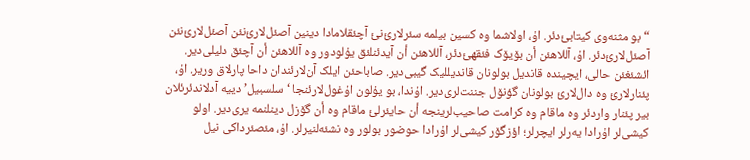“بو مثنەوی کیتابئ‌دئر. اۇ، اولاشما وە کسین بیلمە سئرلارئ‌نئ آچئقلامادا دینین آصئل‌لارئ‌نئن آصئل‌لارئ‌نئن آصئل‌لارئ‌دئر. اۇ، آللاهئن أن بۆیۆک فئقهئ‌دئر، آللاهئن أن آیدئنلئق یۇلودور وە آللاهئن أن آچئق دلیلی‌دیر. ائشئغئن حالی، ایچیندە قاندیل بولونان قاندیللیک گیبی‌دیر. صاباحئن ایلک آن‌لارئندان داحا پارلاق وریر. اۇ، پئنارلارئ وە دال‌لارئ بولونان گؤنۆل جننت‌لری‌دیر. اۇندا، بو یۇلون اۇغول‌لارئنجا ‘سلسبیل’ دییە آدلاندئرئلان بیر پئنار واردئر وە ماقام وە کرامت صاحیب‌لرینجە أن حایئرلئ ماقام وە أن گۆزل دینلنمە یری‌دیر. اولو کیشی‌لر اۇرادا یەرلر ایچرلر؛ اؤزگۆر کیشی‌لر اۇرادا حوضور بولور وە نشئەلنیرلر. اۇ، مئصئرداکی نیل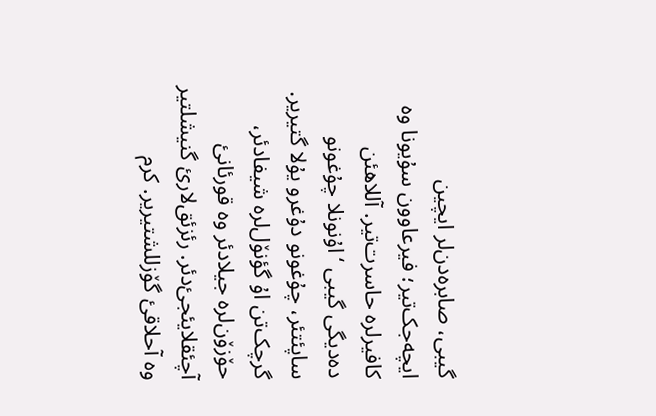گیبی، صابرەدن‌لر ایچین ایچەجک‌تیر؛ فیرعاوون سۇیونا وە کافیرلرە حاسرت‌تیر. آللاهئن دەدیگی گیبی ‘اۇنونلا چۇغونو ساپئتئر، چۇغونو دۇغرو یۇلا گتیریر. گرچک‌تن اۇ گؤنۆل‌لرە شیفادئر، حۆزۆن‌لرە جیلادئر وە قورئانئ آچئقلایئجئ‌دئر. رئزئق‌لارئ گنیشلتیر وە آحلاقئ گۆزللشتیریر. کرم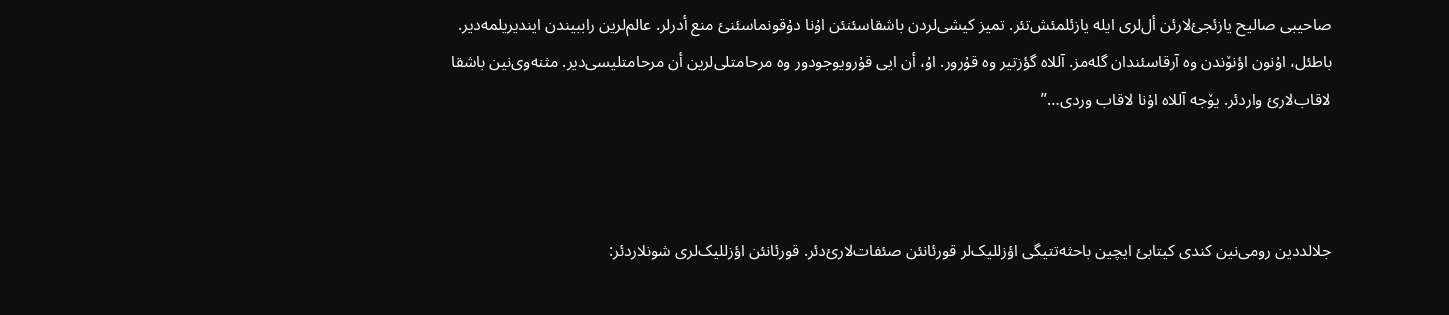صاحیبی صالیح یازئجئ‌لارئن أل‌لری ایلە یازئلمئش‌تئر. تمیز کیشی‌لردن باشقاسئنئن اۇنا دۇقونماسئنئ منع أدرلر. عالم‌لرین راببیندن ایندیریلمەدیر. باطئل، اۇنون اؤنۆندن وە آرقاسئندان گلەمز. آللاە گؤزتیر وە قۇرور. اۇ، أن ایی قۇرویوجودور وە مرحامتلی‌لرین أن مرحامتلیسی‌دیر. مثنەوی‌نین باشقا لاقاب‌لارئ واردئر. یۆجە آللاە اۇنا لاقاب وردی…”



جلالددین رومی‌نین کندی کیتابئ ایچین باحثەتتیگی اؤزللیک‌لر قورئانئن صئفات‌لارئ‌دئر. قورئانئن اؤزللیک‌لری شونلاردئر: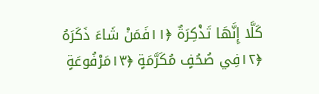كَلَّا إِنَّهَا تَذْكِرَةٌ ﴿۱۱فَمَنْ شَاءَ ذَكَرَهُ ﴿۱۲فِي صُحُفٍ مُكَرَّمَةٍ ﴿۱۳مَرْفُوعَةٍ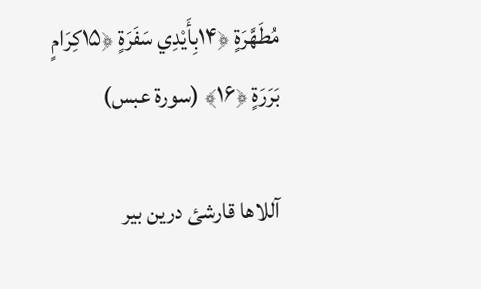مُطَهَّرَةٍ ﴿۱۴بِأَيْدِي سَفَرَةٍ ﴿۱۵كِرَامٍ بَرَرَةٍ ﴿۱۶﴾ (سورة عبس)

آللاها قارشئ درین بیر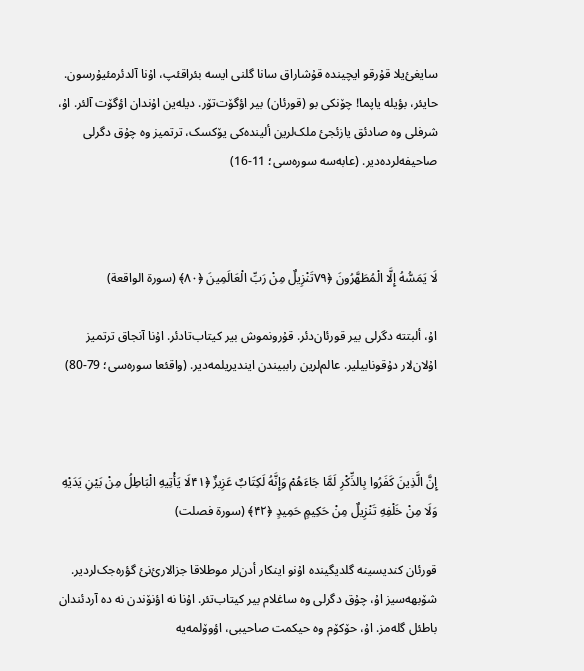سایغئ‌یلا قۇرقو ایچیندە قۇشاراق سانا گلنی ایسە بئراقئپ، اۇنا آلدئرمئیۇرسون. حایئر، بؤیلە یاپما! چۆنکی بو (قورئان) بیر اؤگۆت‌تۆر. دیلەین اۇندان اؤگۆت آلئر. اۇ، شرفلی وە صادئق یازئجئ ملک‌لرین ألیندەکی یۆکسک، ترتمیز وە چۇق دگرلی صاحیفەلردەدیر. (عابەسە سورەسی؛ 11-16)



لَا يَمَسُّهُ إِلَّا الْمُطَهَّرُونَ ﴿۷۹تَنْزِيلٌ مِنْ رَبِّ الْعَالَمِينَ ﴿۸۰﴾ (سورة الواقعة)

اۇ، ألبتتە دگرلی بیر قورئان‌دئر. قۇرونموش بیر کیتاب‌تادئر. اۇنا آنجاق ترتمیز اۇلان‌لار دۇقونابیلیر. عالم‌لرین راببیندن ایندیریلمەدیر. (واقئعا سورەسی؛ 79-80)



إِنَّ الَّذِينَ كَفَرُوا بِالذِّكْرِ لَمَّا جَاءَهُمْ وَإِنَّهُ لَكِتَابٌ عَزِيزٌ ﴿۴۱لَا يَأْتِيهِ الْبَاطِلُ مِنْ بَيْنِ يَدَيْهِ وَلَا مِنْ خَلْفِهِ تَنْزِيلٌ مِنْ حَكِيمٍ حَمِيدٍ ﴿۴۲﴾ (سورة فصلت)

قورئان کندیسینە گلدیگیندە اۇنو اینکار أدن‌لر موطلاقا جزالارئ‌نئ گؤرەجک‌لردیر. شۆبهەسیز اۇ، چۇق دگرلی وە ساغلام بیر کیتاب‌تئر. اۇنا نە اؤنۆندن نە دە آردئندان باطئل گلەمز. اۇ، حۆکۆم وە حیکمت صاحیبی، اؤوۆلمەیە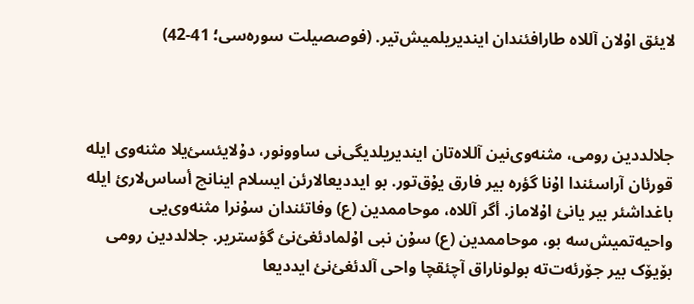لایئق اۇلان آللاە طارافئندان ایندیریلمیش‌تیر. (فوصصیلت سورەسی؛ 41-42)



جلالددین رومی، مثنەوی‌نین آللاەتان ایندیریلدیگی‌نی ساوونور، دۇلایئسئ‌یلا مثنەوی ایلە قورئان آراسئندا اۇنا گؤرە بیر فارق یۇق‌تور. بو ایددیعالارئن ایسلام اینانچ أساس‌لارئ ایلە باغداشئر بیر یانئ اۇلاماز. أگر آللاە، موحاممدین (ع) وفاتئندان سۇنرا مثنەوی‌یی واحیەتمیش‌سە بو، موحاممدین (ع) سۇن نبی اۇلمادئغئ‌نئ گؤستریر. جلالددین رومی بۆیۆک بیر جۆرئەت‌تە بولوناراق آچئقچا واحی آلدئغئ‌نئ ایددیعا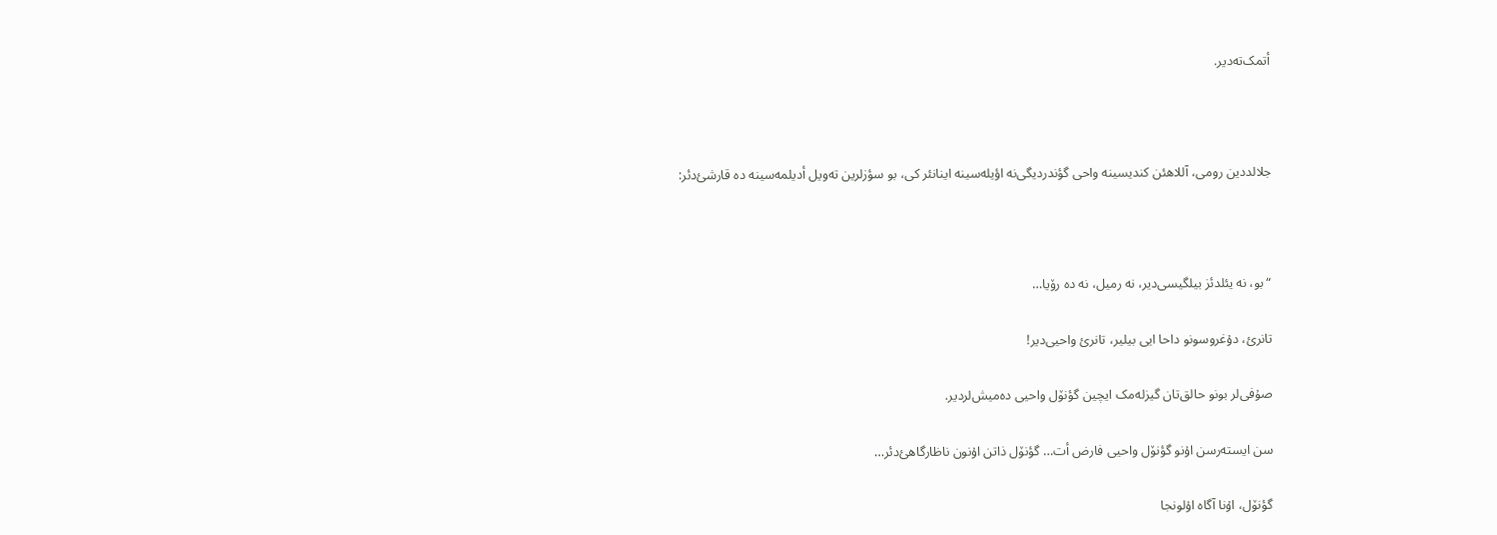أتمک‌تەدیر.



جلالددین رومی، آللاهئن کندیسینە واحی گؤندردیگی‌نە اؤیلەسینە اینانئر کی، بو سؤزلرین تەویل أدیلمەسینە دە قارشئ‌دئر:



“بو، نە یئلدئز بیلگیسی‌دیر، نە رمیل، نە دە رۆیا…

تانرئ، دۇغروسونو داحا ایی بیلیر، تانرئ واحیی‌دیر!

صۇفی‌لر بونو حالق‌تان گیزلەمک ایچین گؤنۆل واحیی دەمیش‌لردیر.

سن ایستەرسن اۇنو گؤنۆل واحیی فارض أت… گؤنۆل ذاتن اۇنون ناظارگاهئ‌دئر…

گؤنۆل، اۇنا آگاە اۇلونجا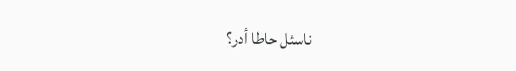ناسئل حاطا أدر؟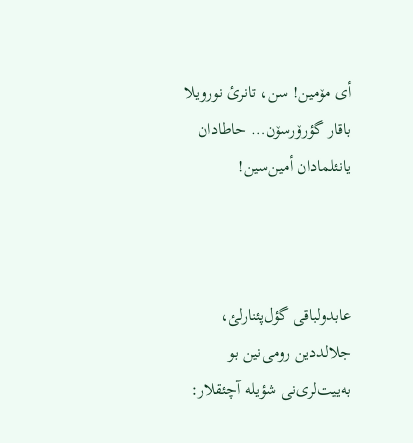أی مۆمین! سن، تانرئ نورویلا باقار گؤرۆرسۆن… حاطادان یانئلمادان أمین‌سین!



عابدولباقی گؤل‌پئنارلئ، جلالددین رومی‌نین بو بەییت‌لری‌نی شؤیلە آچئقلار: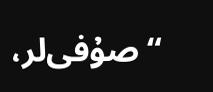“صۇفی‌لر،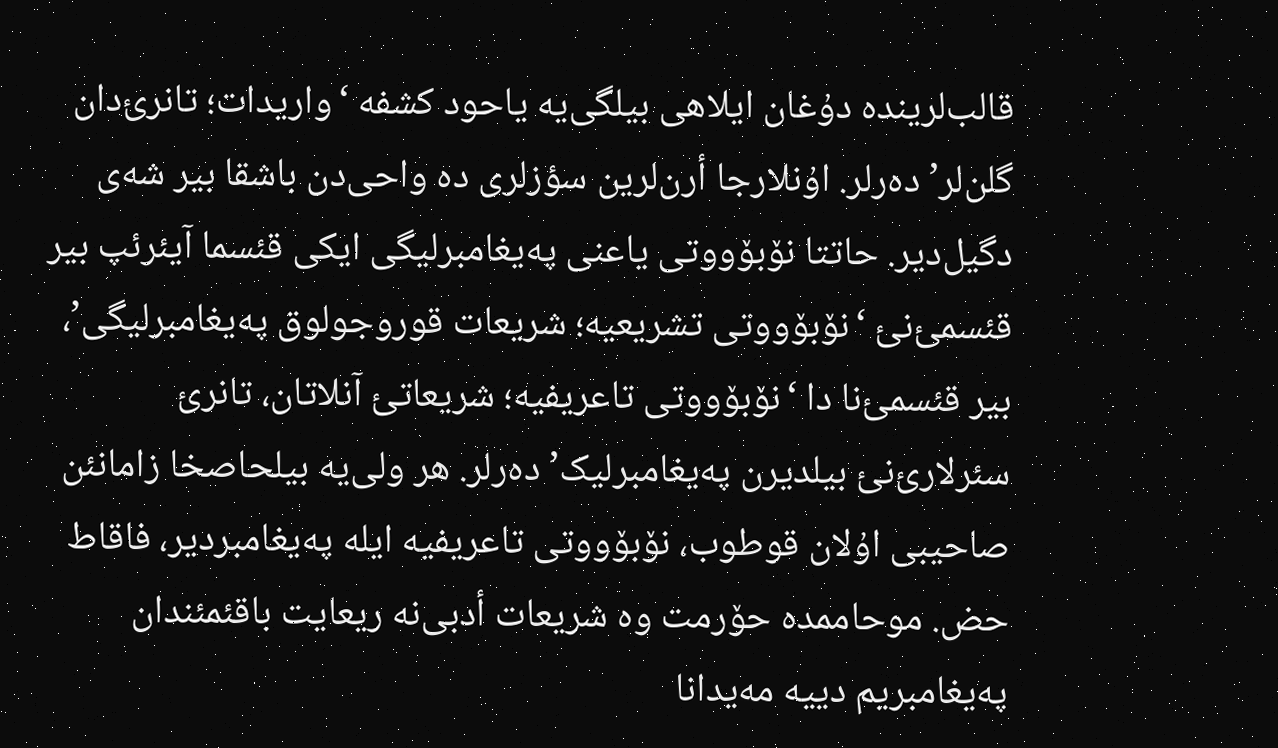قالب‌لریندە دۇغان ایلاهی بیلگی‌یە یاحود کشفە ‘واریدات؛ تانرئ‌دان گلن‌لر’ دەرلر. اۇنلارجا أرن‌لرین سؤزلری دە واحی‌دن باشقا بیر شەی دگیل‌دیر. حاتتا نۆبۆووتی یاعنی پەیغامبرلیگی ایکی قئسما آیئرئپ بیر قئسمئ‌نئ ‘نۆبۆووتی تشریعیە؛ شریعات قوروجولوق پەیغامبرلیگی’، بیر قئسمئ‌نا دا ‘نۆبۆووتی تاعریفیە؛ شریعاتئ آنلاتان، تانرئ سئرلارئ‌نئ بیلدیرن پەیغامبرلیک’ دەرلر. هر ولی‌یە بیلحاصخا زامانئن صاحیبی اۇلان قوطوب، نۆبۆووتی تاعریفیە ایلە پەیغامبردیر، فاقاط حض. موحاممدە حۆرمت وە شریعات أدبی‌نە ریعایت باقئمئندان پەیغامبریم دییە مەیدانا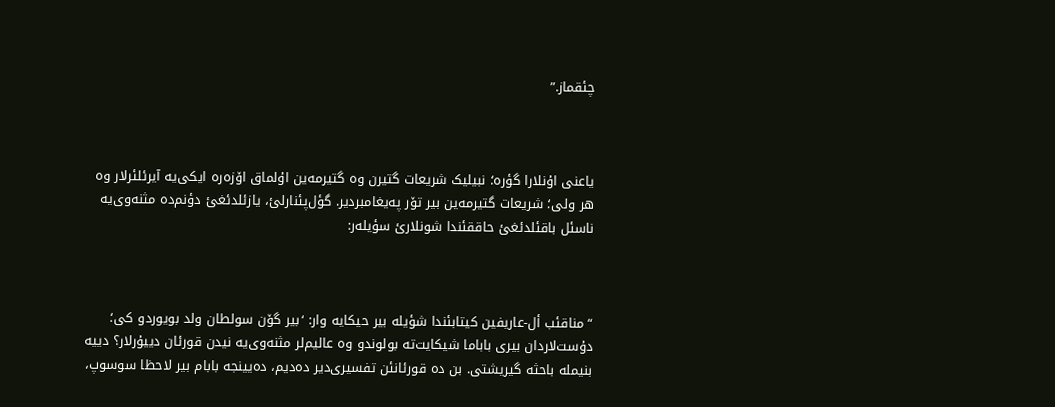چئقماز.”



یاعنی اۇنلارا گؤرە؛ نبیلیک شریعات گتیرن وە گتیرمەین اۇلماق اۆزەرە ایکی‌یە آیرئلئرلار وە هر ولی؛ شریعات گتیرمەین بیر تۆر پەیغامبردیر. گؤل‌پئنارلئ، یازئلدئغئ دؤنم‌دە مثنەوی‌یە ناسئل باقئلدئغئ حاققئندا شونلارئ سؤیلەر:



“مناقئب أل-عاریفین کیتابئندا شؤیلە بیر حیکایە وار: ‘بیر گۆن سولطان ولد بویوردو کی؛ دۇست‌لاردان بیری باباما شیکایت‌تە بولوندو وە عالیم‌لر مثنەوی‌یە نیدن قورئان دییۇرلار؟ دییە بنیملە باحثە گیریشتی. بن دە قورئانئن تفسیری‌دیر دەدیم، دەیینجە بابام بیر لاحظا سوسوپ،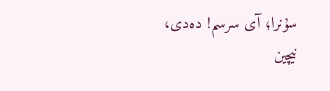سۇنرا؛ آی سرسم! دەدی، نیچین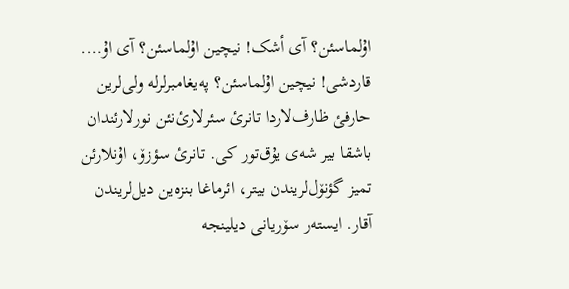اۇلماسئن؟ آی أشک! نیچین اۇلماسئن؟ آی اۇ…. قاردشی! نیچین اۇلماسئن؟ پەیغامبرلرلە ولی‌لرین حارفئ ظارف‌لاردا تانرئ سئرلارئ‌نئن نورلارئندان باشقا بیر شەی یۇق‌تور کی. تانرئ سؤزۆ، اۇنلارئن تمیز گؤنۆل‌لریندن بیتر، ائرماغا بنزەین دیل‌لریندن آقار. ایستەر سۆریانی دیلینجە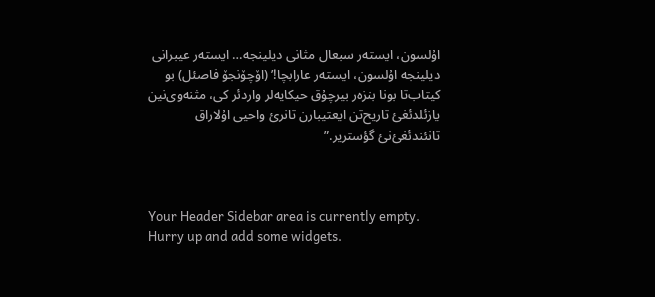اۇلسون، ایستەر سبعال مثانی دیلینجە… ایستەر عیبرانی دیلینجە اۇلسون، ایستەر عارابچا!’ (اۆچۆنجۆ فاصئل) بو کیتاب‌تا بونا بنزەر بیرچۇق حیکایەلر واردئر کی، مثنەوی‌نین یازئلدئغئ تاریح‌تن ایعتیبارن تانرئ واحیی اۇلاراق تانئندئغئ‌نئ گؤستریر.”



Your Header Sidebar area is currently empty. Hurry up and add some widgets.